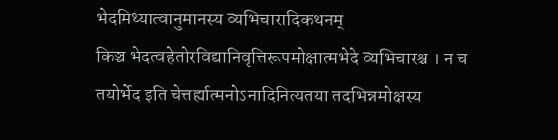भेदमिथ्यात्वानुमानस्य व्यभिचारादिकथनम्
किञ्च भेदत्वहेतोरविद्यानिवृत्तिरूपमोक्षात्मभेदे व्यभिचारश्च । न च तयोर्भेद इति चेत्तर्ह्यात्मनोऽनादिनित्यतया तदभिन्नमोक्षस्य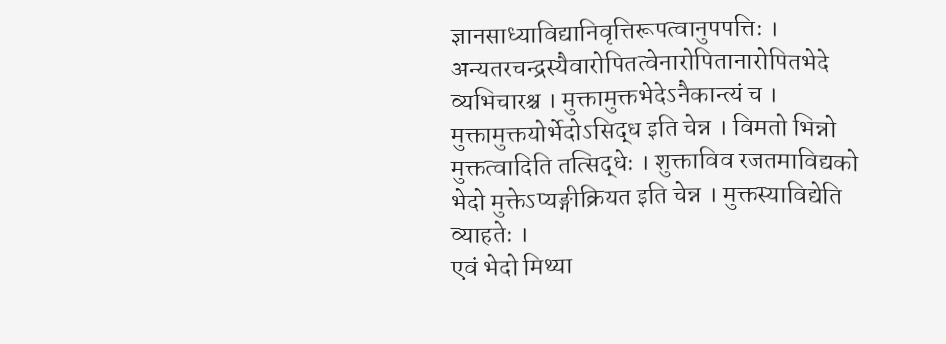ज्ञानसाध्याविद्यानिवृत्तिरूपत्वानुपपत्तिः । अन्यतरचन्द्रस्यैवारोपितत्वेनारोपितानारोपितभेदे व्यभिचारश्च । मुक्तामुक्तभेदेऽनैकान्त्यं च । मुक्तामुक्तयोर्भेदोऽसिद्ध इति चेन्न । विमतो भिन्नो मुक्तत्वादिति तत्सिद्धेः । शुक्ताविव रजतमाविद्यको भेदो मुक्तेऽप्यङ्गीक्रियत इति चेन्न । मुक्तस्याविद्येति व्याहतेः ।
एवं भेदो मिथ्या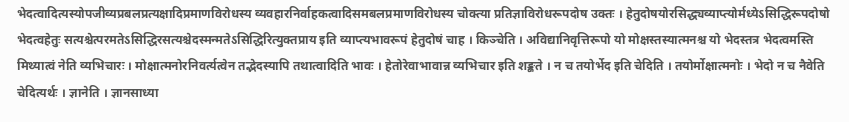भेदत्वादित्यस्योपजीव्यप्रबलप्रत्यक्षादिप्रमाणविरोधस्य व्यवहारनिर्वाहकत्वादिसमबलप्रमाणविरोधस्य चोक्त्या प्रतिज्ञाविरोधरूपदोष उक्तः । हेतुदोषयोरसिद्ध्यव्याप्त्योर्मध्येऽसिद्धिरूपदोषो भेदत्वहेतुः सत्यश्चेत्परमतेऽसिद्धिरसत्यश्चेदस्मन्मतेऽसिद्धिरित्युक्तप्राय इति व्याप्त्यभावरूपं हेतुदोषं चाह । किञ्चेति । अविद्यानिवृत्तिरूपो यो मोक्षस्तस्यात्मनश्च यो भेदस्तत्र भेदत्वमस्ति मिथ्यात्वं नेति व्यभिचारः । मोक्षात्मनोरनिवर्त्यत्वेन तद्भेदस्यापि तथात्वादिति भावः । हेतोरेवाभावान्न व्यभिचार इति शङ्कते । न च तयोर्भेद इति चेदिति । तयोर्मोक्षात्मनोः । भेदो न च नैवेति चेदित्यर्थः । ज्ञानेति । ज्ञानसाध्या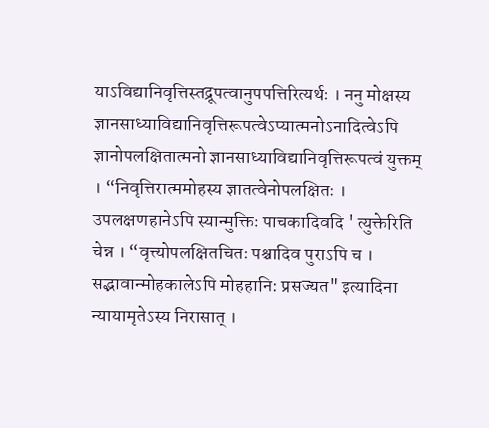याऽविद्यानिवृत्तिस्तद्रूपत्वानुपपत्तिरित्यर्थः । ननु मोक्षस्य ज्ञानसाध्याविद्यानिवृत्तिरूपत्वेऽप्यात्मनोऽनादित्वेऽपि ज्ञानोपलक्षितात्मनो ज्ञानसाध्याविद्यानिवृत्तिरूपत्वं युक्तम् । “निवृत्तिरात्ममोहस्य ज्ञातत्वेनोपलक्षितः । उपलक्षणहानेऽपि स्यान्मुक्तिः पाचकादिवदि ' त्युक्तेरिति चेन्न । “वृत्त्योपलक्षितचितः पश्चादिव पुराऽपि च । सद्भावान्मोहकालेऽपि मोहहानि: प्रसज्यत" इत्यादिना न्यायामृतेऽस्य निरासात् ।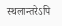स्थलान्तरेऽपि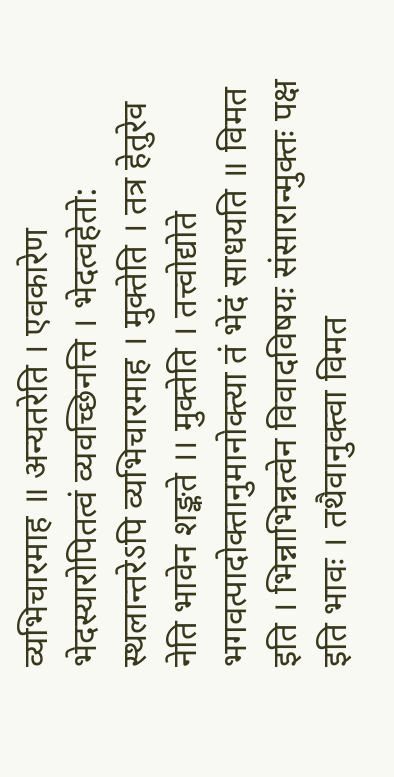व्यभिचारमाह ॥ अन्यतरेति । एवकारेण भेदस्यारोपितत्वं व्यवच्छिनत्ति । भेदत्वहेतो: स्थलान्तरेऽपि व्यभिचारमाह । मुक्तेति । तत्र हेतुरेव नेति भावेन शङ्कते ।। मुक्तेति । तत्त्वोद्योते भगवत्पादोक्तानुमानोक्त्या तं भेदं साधयति ॥ विमत इति । भिन्नाभिन्नत्वेन विवादविषयः संसारान्मुक्तः पक्ष इति भावः । तथैवानुक्त्वा विमत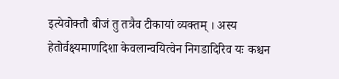इत्येवोक्तौ बीजं तु तत्रैव टीकायां व्यक्तम् । अस्य हेतोर्वक्ष्यमाणदिशा केवलान्वयित्वेन निगडादिरिव यः कश्चन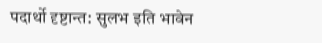पदार्थो दृष्टान्त: सुलभ इति भावेन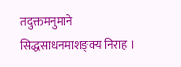तदुक्तमनुमाने सिद्धसाधनमाशङ्क्य निराह ।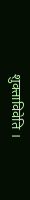शुक्ताविवेति ।